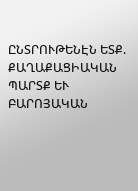ԸՆՏՐՈՒԹԵՆԷՆ ԵՏՔ. ՔԱՂԱՔԱՑԻԱԿԱՆ ՊԱՐՏՔ ԵՒ ԲԱՐՈՅԱԿԱՆ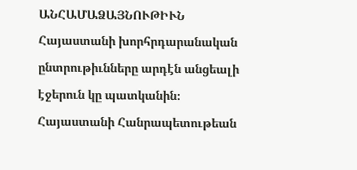ԱՆՀԱՄԱՁԱՅՆՈՒԹԻՒՆ
Հայաստանի խորհրդարանական ընտրութիւնները արդէն անցեալի էջերուն կը պատկանին։
Հայաստանի Հանրապետութեան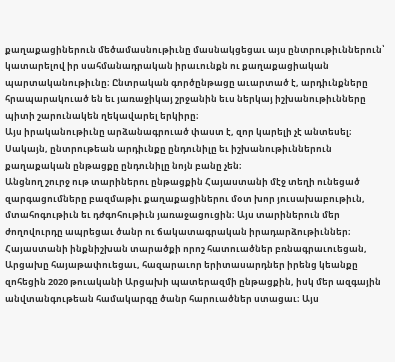քաղաքացիներուն մեծամասնութիւնը մասնակցեցաւ այս ընտրութիւններուն՝ կատարելով իր սահմանադրական իրաւունքն ու քաղաքացիական պարտականութիւնը։ Ընտրական գործընթացը աւարտած է, արդիւնքները հրապարակուած են եւ յառաջիկայ շրջանին եւս ներկայ իշխանութիւնները պիտի շարունակեն ղեկավարել երկիրը։
Այս իրականութիւնը արձանագրուած փաստ է, զոր կարելի չէ անտեսել։ Սակայն, ընտրութեան արդիւնքը ընդունիլը եւ իշխանութիւններուն քաղաքական ընթացքը ընդունիլը նոյն բանը չեն։
Անցնող շուրջ ութ տարիներու ընթացքին Հայաստանի մէջ տեղի ունեցած զարգացումները բազմաթիւ քաղաքացիներու մօտ խոր յուսախաբութիւն, մտահոգութիւն եւ դժգոհութիւն յառաջացուցին։ Այս տարիներուն մեր ժողովուրդը ապրեցաւ ծանր ու ճակատագրական իրադարձութիւններ։ Հայաստանի ինքնիշխան տարածքի որոշ հատուածներ բռնագրաւուեցան, Արցախը հայաթափուեցաւ, հազարաւոր երիտասարդներ իրենց կեանքը զոհեցին 2020 թուականի Արցախի պատերազմի ընթացքին, իսկ մեր ազգային անվտանգութեան համակարգը ծանր հարուածներ ստացաւ։ Այս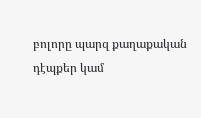բոլորը պարզ քաղաքական դէպքեր կամ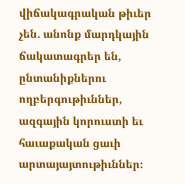վիճակագրական թիւեր չեն. անոնք մարդկային ճակատագրեր են, ընտանիքներու ողբերգութիւններ, ազգային կորուստի եւ հաւաքական ցաւի արտայայտութիւններ։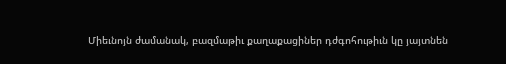Միեւնոյն ժամանակ, բազմաթիւ քաղաքացիներ դժգոհութիւն կը յայտնեն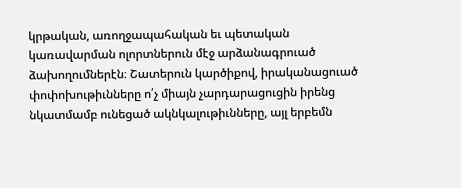կրթական, առողջապահական եւ պետական կառավարման ոլորտներուն մէջ արձանագրուած ձախողումներէն։ Շատերուն կարծիքով, իրականացուած փոփոխութիւնները ո՛չ միայն չարդարացուցին իրենց նկատմամբ ունեցած ակնկալութիւնները, այլ երբեմն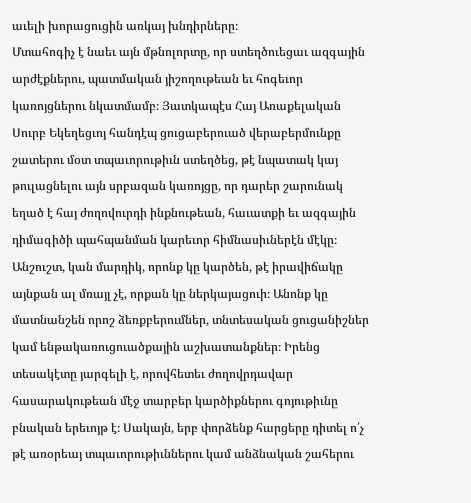աւելի խորացուցին առկայ խնդիրները։
Մտահոգիչ է նաեւ այն մթնոլորտը, որ ստեղծուեցաւ ազգային արժէքներու, պատմական յիշողութեան եւ հոգեւոր կառոյցներու նկատմամբ։ Յատկապէս Հայ Առաքելական Սուրբ Եկեղեցւոյ հանդէպ ցուցաբերուած վերաբերմունքը շատերու մօտ տպաւորութիւն ստեղծեց, թէ նպատակ կայ թուլացնելու այն սրբազան կառոյցը, որ դարեր շարունակ եղած է հայ ժողովուրդի ինքնութեան, հաւատքի եւ ազգային դիմագիծի պահպանման կարեւոր հիմնասիւներէն մէկը։
Անշուշտ, կան մարդիկ, որոնք կը կարծեն, թէ իրավիճակը այնքան ալ մռայլ չէ, որքան կը ներկայացուի։ Անոնք կը մատնանշեն որոշ ձեռքբերումներ, տնտեսական ցուցանիշներ կամ ենթակառուցուածքային աշխատանքներ։ Իրենց տեսակէտը յարգելի է, որովհետեւ ժողովրդավար հասարակութեան մէջ տարբեր կարծիքներու գոյութիւնը բնական երեւոյթ է։ Սակայն, երբ փորձենք հարցերը դիտել ո՛չ թէ առօրեայ տպաւորութիւններու կամ անձնական շահերու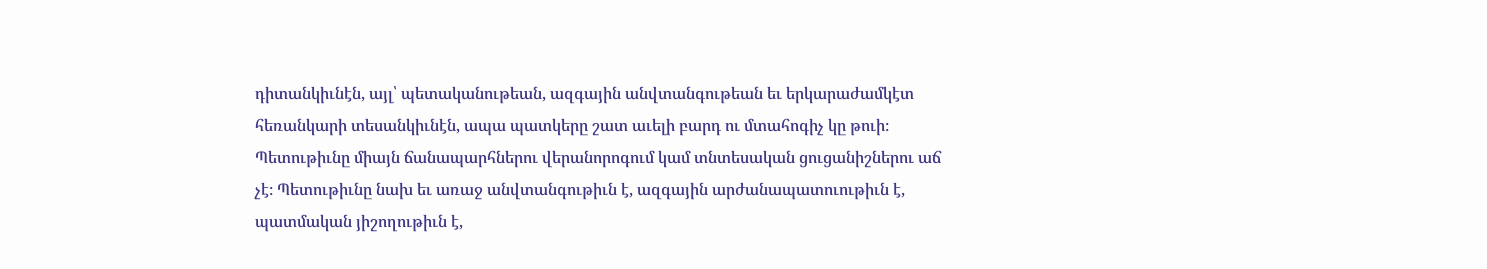դիտանկիւնէն, այլ՝ պետականութեան, ազգային անվտանգութեան եւ երկարաժամկէտ հեռանկարի տեսանկիւնէն, ապա պատկերը շատ աւելի բարդ ու մտահոգիչ կը թուի։
Պետութիւնը միայն ճանապարհներու վերանորոգում կամ տնտեսական ցուցանիշներու աճ չէ։ Պետութիւնը նախ եւ առաջ անվտանգութիւն է, ազգային արժանապատուութիւն է, պատմական յիշողութիւն է,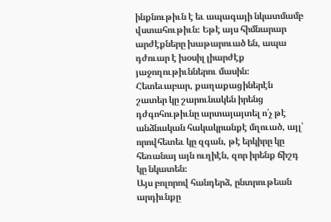ինքնութիւն է եւ ապագայի նկատմամբ վստահութիւն։ Եթէ այս հիմնարար արժէքները խաթարուած են, ապա դժուար է խօսիլ լիարժէք յաջողութիւններու մասին։ Հետեւաբար, քաղաքացիներէն շատեր կը շարունակեն իրենց դժգոհութիւնը արտայայտել ո՛չ թէ անձնական հակակրանքէ մղուած, այլ՝ որովհետեւ կը զգան, թէ երկիրը կը հեռանայ այն ուղիէն, զոր իրենք ճիշդ կը նկատեն։
Այս բոլորով հանդերձ, ընտրութեան արդիւնքը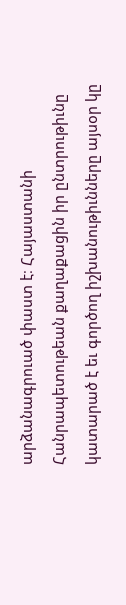արձանագրուած փաստ է։ Հայաստանի Հանրապետութեան քաղաքացին իր ընտրութիւնը կատարած է եւ գործող իշխանութիւնները այսօր կը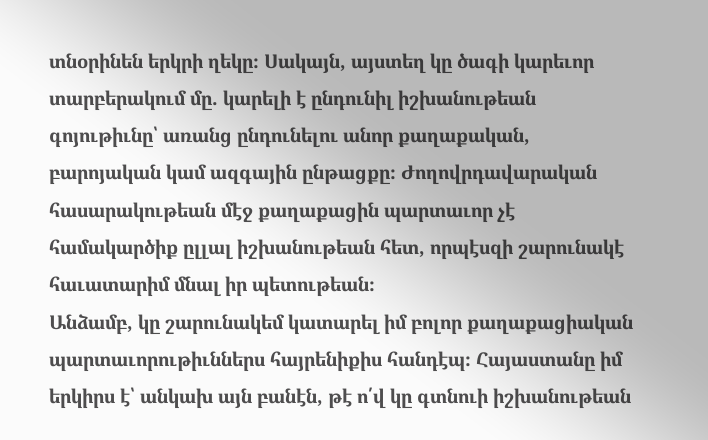տնօրինեն երկրի ղեկը։ Սակայն, այստեղ կը ծագի կարեւոր տարբերակում մը. կարելի է ընդունիլ իշխանութեան գոյութիւնը՝ առանց ընդունելու անոր քաղաքական, բարոյական կամ ազգային ընթացքը։ Ժողովրդավարական հասարակութեան մէջ քաղաքացին պարտաւոր չէ համակարծիք ըլլալ իշխանութեան հետ, որպէսզի շարունակէ հաւատարիմ մնալ իր պետութեան։
Անձամբ, կը շարունակեմ կատարել իմ բոլոր քաղաքացիական պարտաւորութիւններս հայրենիքիս հանդէպ։ Հայաստանը իմ երկիրս է՝ անկախ այն բանէն, թէ ո՛վ կը գտնուի իշխանութեան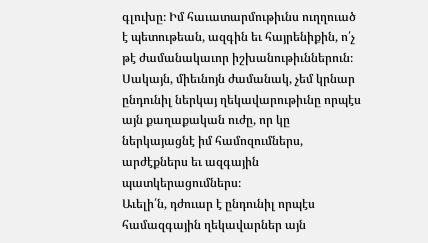գլուխը։ Իմ հաւատարմութիւնս ուղղուած է պետութեան, ազգին եւ հայրենիքին, ո՛չ թէ ժամանակաւոր իշխանութիւններուն։ Սակայն, միեւնոյն ժամանակ, չեմ կրնար ընդունիլ ներկայ ղեկավարութիւնը որպէս այն քաղաքական ուժը, որ կը ներկայացնէ իմ համոզումներս, արժէքներս եւ ազգային պատկերացումներս։
Աւելի՛ն, դժուար է ընդունիլ որպէս համազգային ղեկավարներ այն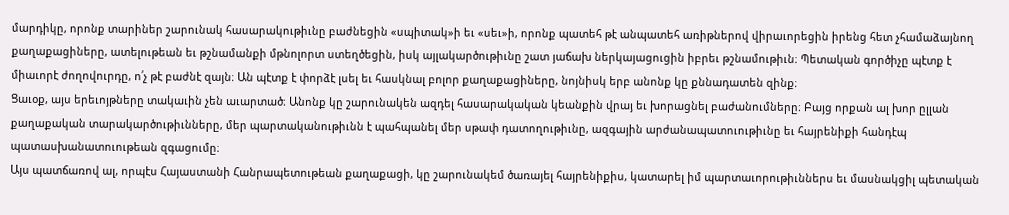մարդիկը, որոնք տարիներ շարունակ հասարակութիւնը բաժնեցին «սպիտակ»ի եւ «սեւ»ի, որոնք պատեհ թէ անպատեհ առիթներով վիրաւորեցին իրենց հետ չհամաձայնող քաղաքացիները, ատելութեան եւ թշնամանքի մթնոլորտ ստեղծեցին, իսկ այլակարծութիւնը շատ յաճախ ներկայացուցին իբրեւ թշնամութիւն։ Պետական գործիչը պէտք է միաւորէ ժողովուրդը, ո՛չ թէ բաժնէ զայն։ Ան պէտք է փորձէ լսել եւ հասկնալ բոլոր քաղաքացիները, նոյնիսկ երբ անոնք կը քննադատեն զինք։
Ցաւօք, այս երեւոյթները տակաւին չեն աւարտած։ Անոնք կը շարունակեն ազդել հասարակական կեանքին վրայ եւ խորացնել բաժանումները։ Բայց որքան ալ խոր ըլլան քաղաքական տարակարծութիւնները, մեր պարտականութիւնն է պահպանել մեր սթափ դատողութիւնը, ազգային արժանապատուութիւնը եւ հայրենիքի հանդէպ պատասխանատուութեան զգացումը։
Այս պատճառով ալ, որպէս Հայաստանի Հանրապետութեան քաղաքացի, կը շարունակեմ ծառայել հայրենիքիս, կատարել իմ պարտաւորութիւններս եւ մասնակցիլ պետական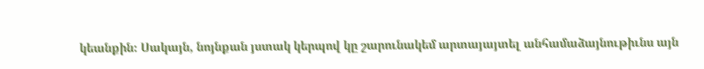կեանքին։ Սակայն, նոյնքան յստակ կերպով կը շարունակեմ արտայայտել անհամաձայնութիւնս այն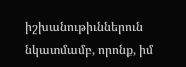իշխանութիւններուն նկատմամբ, որոնք, իմ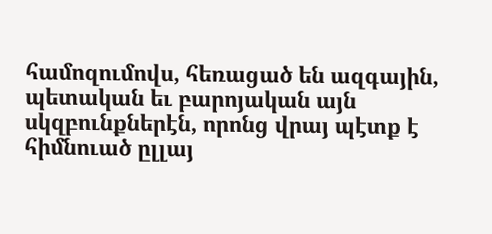համոզումովս, հեռացած են ազգային, պետական եւ բարոյական այն սկզբունքներէն, որոնց վրայ պէտք է հիմնուած ըլլայ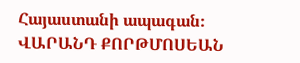Հայաստանի ապագան։
ՎԱՐԱՆԴ ՔՈՐԹՄՈՍԵԱՆ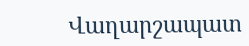Վաղարշապատ